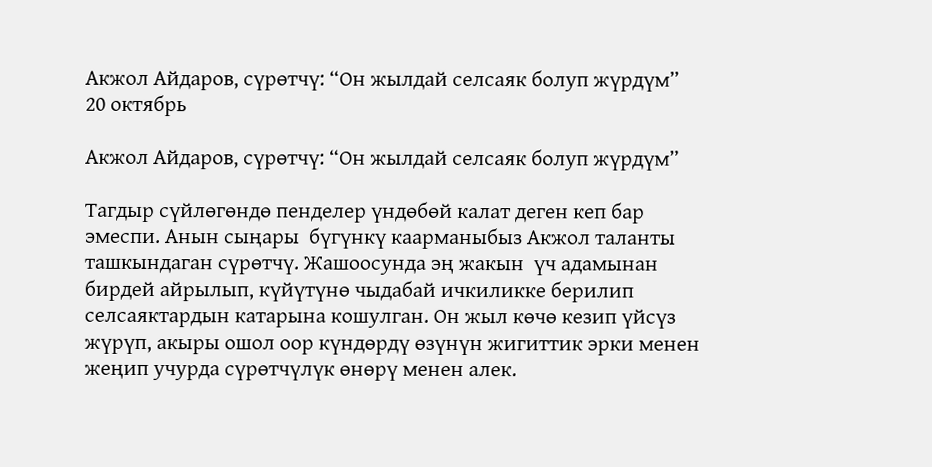Акжол Айдаров, сүрөтчү: “Он жылдай селсаяк болуп жүрдүм”
20 октябрь

Акжол Айдаров, сүрөтчү: “Он жылдай селсаяк болуп жүрдүм”

Тагдыр сүйлөгөндө пенделер үндөбөй калат деген кеп бар эмеспи. Анын сыңары  бүгүнкү каарманыбыз Акжол таланты ташкындаган сүрөтчү. Жашоосунда эң жакын  үч адамынан бирдей айрылып, күйүтүнө чыдабай ичкиликке берилип селсаяктардын катарына кошулган. Он жыл көчө кезип үйсүз жүрүп, акыры ошол оор күндөрдү өзүнүн жигиттик эрки менен жеңип учурда сүрөтчүлүк өнөрү менен алек.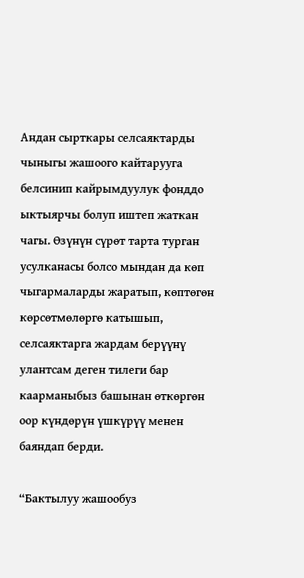Андан сырткары селсаяктарды чыныгы жашоого кайтарууга белсинип кайрымдуулук фонддо ыктыярчы болуп иштеп жаткан чагы. Өзүнүн сүрөт тарта турган усулканасы болсо мындан да көп чыгармаларды жаратып, көптөгөн көрсөтмөлөргө катышып, селсаяктарга жардам берүүнү улантсам деген тилеги бар каарманыбыз башынан өткөргөн оор күндөрүн үшкүрүү менен баяндап берди.

“Бактылуу жашообуз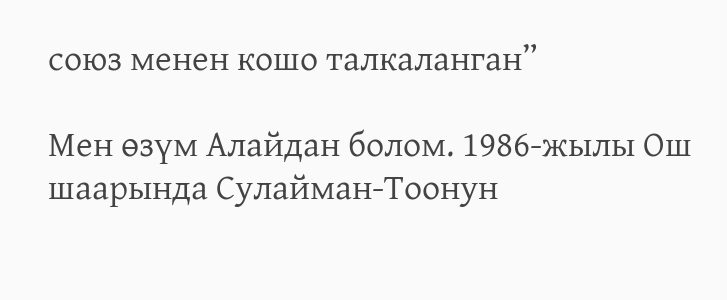союз менен кошо талкаланган”

Мен өзүм Алайдан болом. 1986-жылы Ош шаарында Сулайман-Тоонун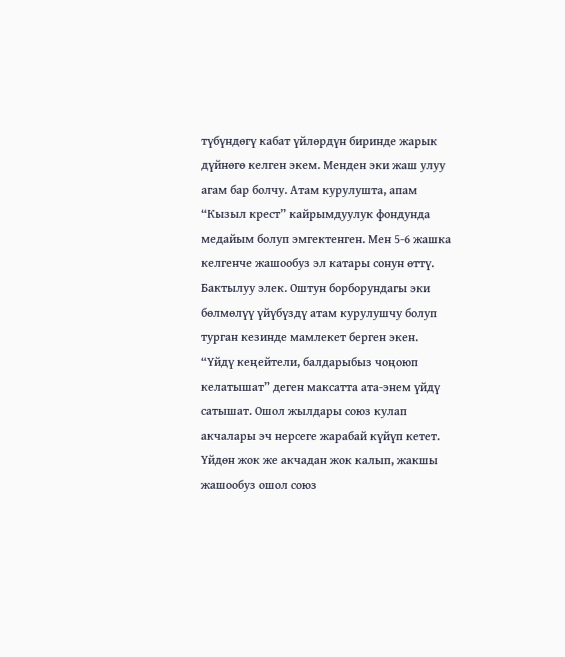түбүндөгү кабат үйлөрдүн биринде жарык дүйнөгө келген экем. Менден эки жаш улуу агам бар болчу. Атам курулушта, апам “Кызыл крест” кайрымдуулук фондунда медайым болуп эмгектенген. Мен 5-6 жашка келгенче жашообуз эл катары сонун өттү. Бактылуу элек. Оштун борборундагы эки бөлмөлүү үйүбүздү атам курулушчу болуп турган кезинде мамлекет берген экен. “Үйдү кеңейтели, балдарыбыз чоңоюп келатышат” деген максатта ата-энем үйдү сатышат. Ошол жылдары союз кулап акчалары эч нерсеге жарабай күйүп кетет. Үйдөн жок же акчадан жок калып, жакшы жашообуз ошол союз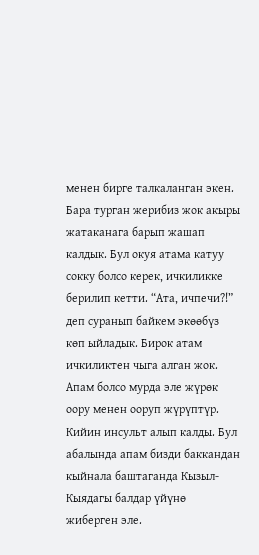менен бирге талкаланган экен. Бара турган жерибиз жок акыры жатаканага барып жашап калдык. Бул окуя атама катуу сокку болсо керек, ичкиликке берилип кетти. “Ата, ичпечи?!” деп суранып байкем экөөбүз көп ыйладык. Бирок атам ичкиликтен чыга алган жок. Апам болсо мурда эле жүрөк оору менен ооруп жүрүптүр. Кийин инсульт алып калды. Бул абалында апам бизди баккандан кыйнала баштаганда Кызыл-Кыядагы балдар үйүнө жиберген эле.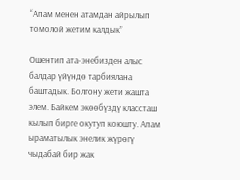“Апам менен атамдан айрылып томолой жетим калдык”

Ошентип ата-энебизден алыс балдар үйүндө тарбиялана баштадык. Болгону жети жашта элем. Байкем экөөбүздү классташ кылып бирге окутуп коюшту. Апам ыраматылык энелик жүрөгү чыдабай бир жак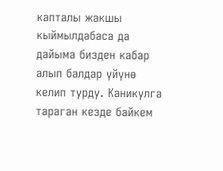капталы жакшы  кыймылдабаса да дайыма бизден кабар алып балдар үйүнө келип турду. Каникулга тараган кезде байкем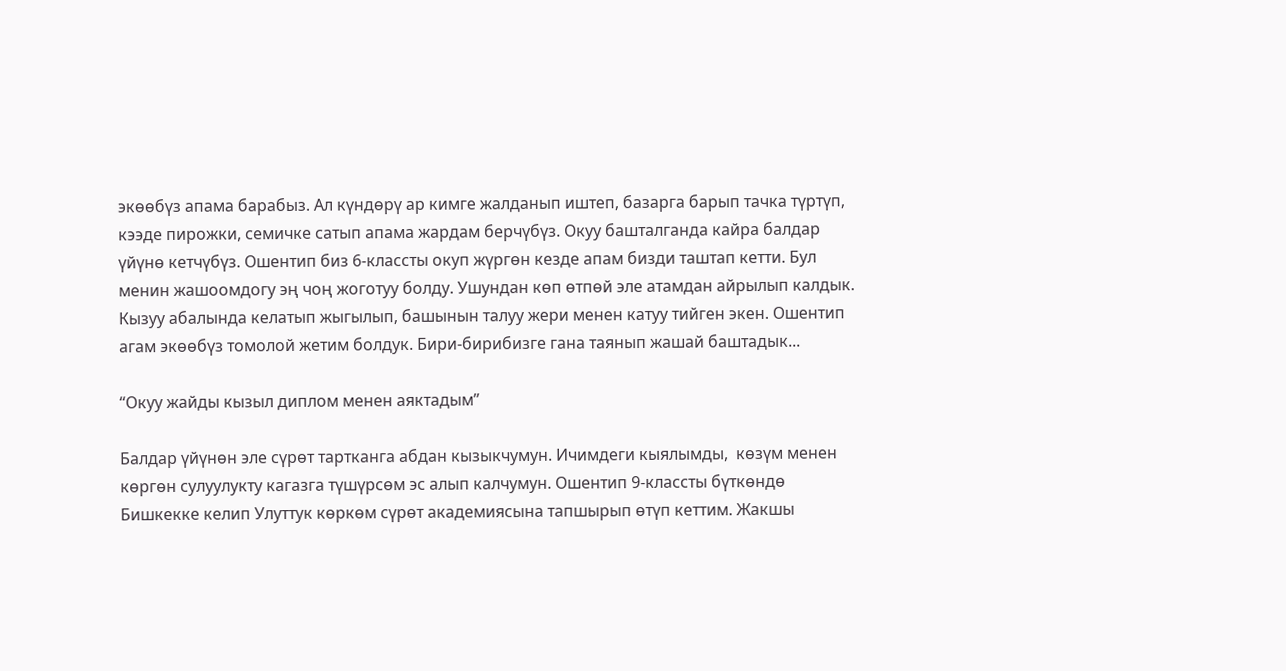экөөбүз апама барабыз. Ал күндөрү ар кимге жалданып иштеп, базарга барып тачка түртүп, кээде пирожки, семичке сатып апама жардам берчүбүз. Окуу башталганда кайра балдар үйүнө кетчүбүз. Ошентип биз 6-классты окуп жүргөн кезде апам бизди таштап кетти. Бул менин жашоомдогу эң чоң жоготуу болду. Ушундан көп өтпөй эле атамдан айрылып калдык. Кызуу абалында келатып жыгылып, башынын талуу жери менен катуу тийген экен. Ошентип агам экөөбүз томолой жетим болдук. Бири-бирибизге гана таянып жашай баштадык...

“Окуу жайды кызыл диплом менен аяктадым”

Балдар үйүнөн эле сүрөт тартканга абдан кызыкчумун. Ичимдеги кыялымды,  көзүм менен көргөн сулуулукту кагазга түшүрсөм эс алып калчумун. Ошентип 9-классты бүткөндө Бишкекке келип Улуттук көркөм сүрөт академиясына тапшырып өтүп кеттим. Жакшы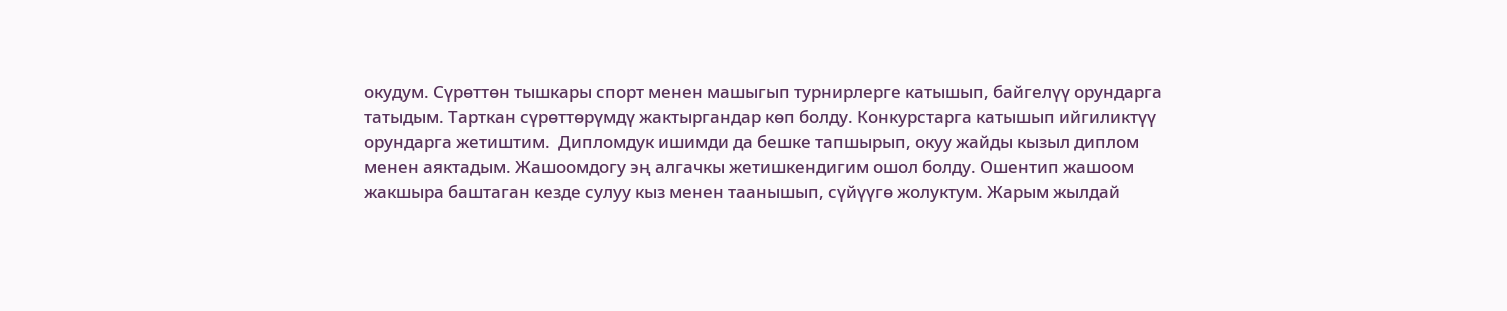окудум. Сүрөттөн тышкары спорт менен машыгып турнирлерге катышып, байгелүү орундарга татыдым. Тарткан сүрөттөрүмдү жактыргандар көп болду. Конкурстарга катышып ийгиликтүү орундарга жетиштим.  Дипломдук ишимди да бешке тапшырып, окуу жайды кызыл диплом менен аяктадым. Жашоомдогу эң алгачкы жетишкендигим ошол болду. Ошентип жашоом жакшыра баштаган кезде сулуу кыз менен таанышып, сүйүүгө жолуктум. Жарым жылдай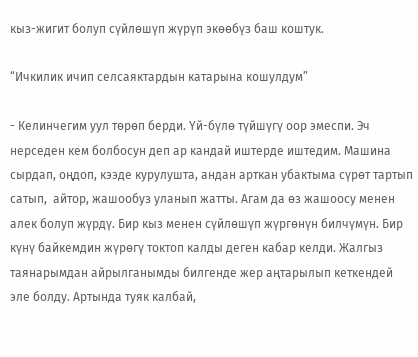кыз-жигит болуп сүйлөшүп жүрүп экөөбүз баш коштук.

“Ичкилик ичип селсаяктардын катарына кошулдум”

- Келинчегим уул төрөп берди. Үй-бүлө түйшүгү оор эмеспи. Эч нерседен кем болбосун деп ар кандай иштерде иштедим. Машина сырдап, оңдоп, кээде курулушта, андан арткан убактыма сүрөт тартып сатып,  айтор, жашообуз уланып жатты. Агам да өз жашоосу менен алек болуп жүрдү. Бир кыз менен сүйлөшүп жүргөнүн билчүмүн. Бир күнү байкемдин жүрөгү токтоп калды деген кабар келди. Жалгыз таянарымдан айрылганымды билгенде жер аңтарылып кеткендей эле болду. Артында туяк калбай,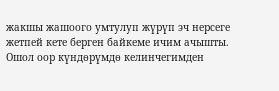жакшы жашоого умтулуп жүрүп эч нерсеге жетпей кете берген байкеме ичим ачышты. Ошол оор күндөрүмдө келинчегимден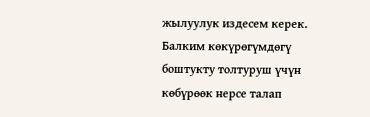жылуулук издесем керек. Балким көкүрөгүмдөгү боштукту толтуруш үчүн көбүрөөк нерсе талап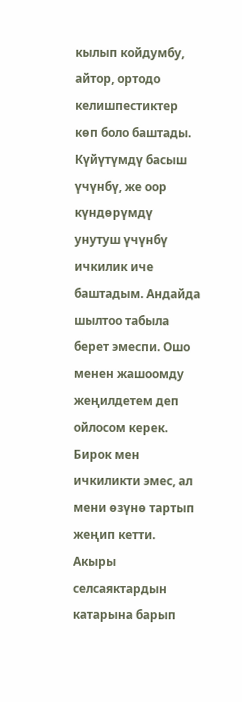кылып койдумбу, айтор, ортодо келишпестиктер көп боло баштады. Күйүтүмдү басыш үчүнбү, же оор күндөрүмдү унутуш үчүнбү ичкилик иче баштадым. Андайда шылтоо табыла берет эмеспи. Ошо менен жашоомду жеңилдетем деп ойлосом керек. Бирок мен ичкиликти эмес, ал мени өзүнө тартып жеңип кетти. Акыры селсаяктардын катарына барып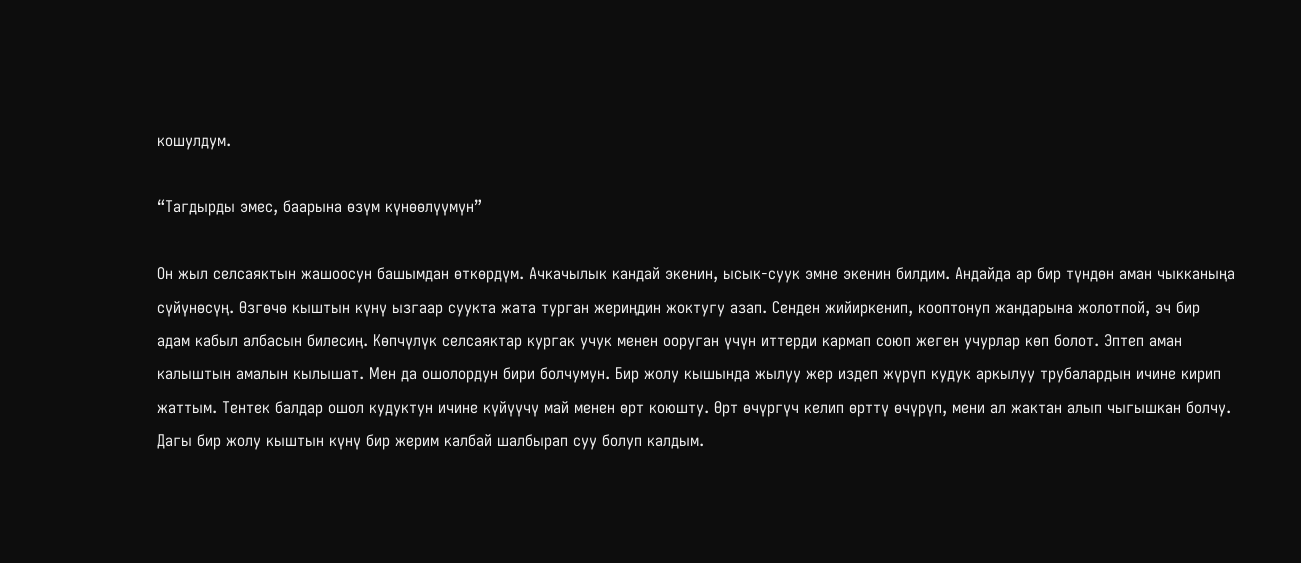кошулдум.

“Тагдырды эмес, баарына өзүм күнөөлүүмүн”

Он жыл селсаяктын жашоосун башымдан өткөрдүм. Ачкачылык кандай экенин, ысык-суук эмне экенин билдим. Андайда ар бир түндөн аман чыкканыңа сүйүнөсүң. Өзгөчө кыштын күнү ызгаар суукта жата турган жериңдин жоктугу азап. Сенден жийиркенип, кооптонуп жандарына жолотпой, эч бир адам кабыл албасын билесиң. Көпчүлүк селсаяктар кургак учук менен ооруган үчүн иттерди кармап союп жеген учурлар көп болот. Эптеп аман калыштын амалын кылышат. Мен да ошолордун бири болчумун. Бир жолу кышында жылуу жер издеп жүрүп кудук аркылуу трубалардын ичине кирип жаттым. Тентек балдар ошол кудуктун ичине күйүүчү май менен өрт коюшту. Өрт өчүргүч келип өрттү өчүрүп, мени ал жактан алып чыгышкан болчу. Дагы бир жолу кыштын күнү бир жерим калбай шалбырап суу болуп калдым.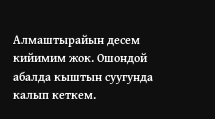Алмаштырайын десем кийимим жок. Ошондой абалда кыштын суугунда калып кеткем.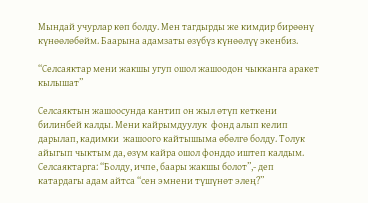Мындай учурлар көп болду. Мен тагдырды же кимдир бирөөнү күнөөлөбөйм. Баарына адамзаты өзүбүз күнөөлүү экенбиз.

“Селсаяктар мени жакшы угуп ошол жашоодон чыкканга аракет кылышат”

Селсаяктын жашоосунда кантип он жыл өтүп кеткени билинбей калды. Мени кайрымдуулук  фонд алып келип дарылап, кадимки  жашоого кайтышыма өбөлгө болду. Толук айыгып чыктым да, өзүм кайра ошол фонддо иштеп калдым. Селсаяктарга: “Болду, ичпе, баары жакшы болот”,- деп катардагы адам айтса “сен эмнени түшүнөт элең?”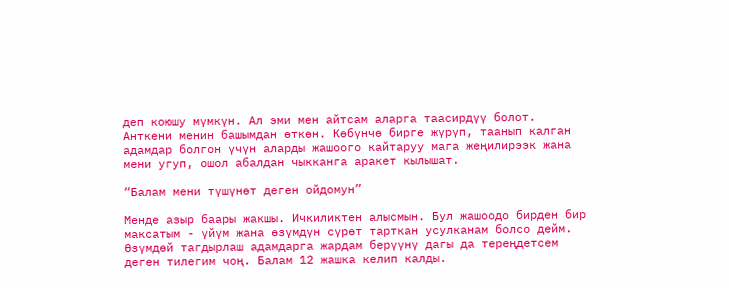деп коюшу мүмкүн. Ал эми мен айтсам аларга таасирдүү болот. Анткени менин башымдан өткөн. Көбүнчө бирге жүрүп, таанып калган адамдар болгон үчүн аларды жашоого кайтаруу мага жеңилирээк жана мени угуп, ошол абалдан чыкканга аракет кылышат.

“Балам мени түшүнөт деген ойдомун”

Менде азыр баары жакшы. Ичкиликтен алысмын. Бул жашоодо бирден бир максатым - үйүм жана өзүмдүн сүрөт тарткан усулканам болсо дейм. Өзүмдөй тагдырлаш адамдарга жардам берүүнү дагы да тереңдетсем деген тилегим чоң. Балам 12 жашка келип калды.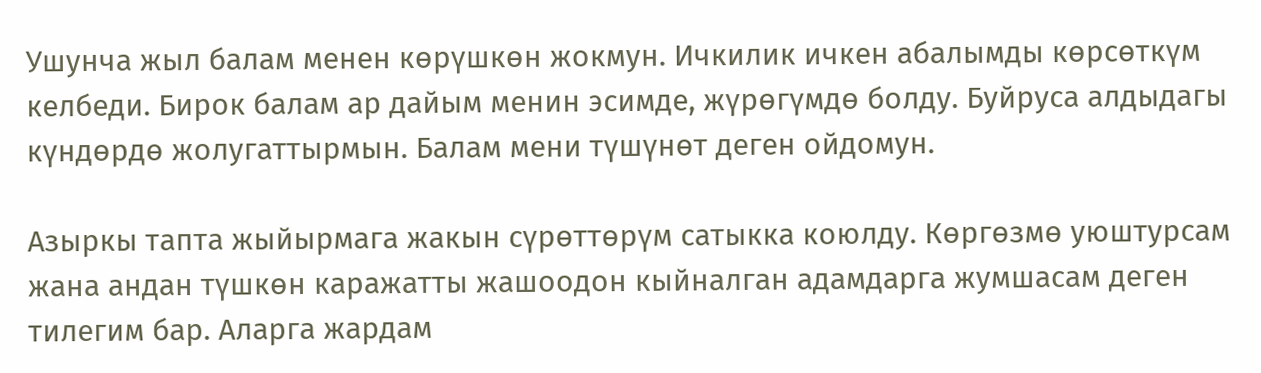Ушунча жыл балам менен көрүшкөн жокмун. Ичкилик ичкен абалымды көрсөткүм келбеди. Бирок балам ар дайым менин эсимде, жүрөгүмдө болду. Буйруса алдыдагы күндөрдө жолугаттырмын. Балам мени түшүнөт деген ойдомун.

Азыркы тапта жыйырмага жакын сүрөттөрүм сатыкка коюлду. Көргөзмө уюштурсам жана андан түшкөн каражатты жашоодон кыйналган адамдарга жумшасам деген тилегим бар. Аларга жардам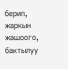берип, жаркын жашоого, бактылуу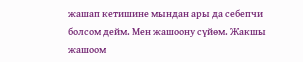жашап кетишине мындан ары да себепчи болсом дейм. Мен жашоону сүйөм. Жакшы жашоом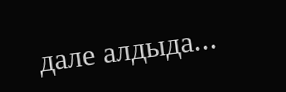дале алдыда...